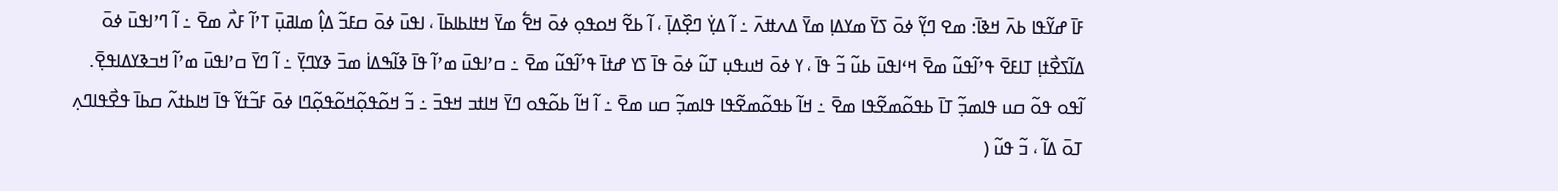ߓߊ߫ ߝߌ߬ߟߊ ߕߍ߫ ߞߢߊ߫: ߘߐ ߣߌ߲߬ ߦߋ߫ ߖߌ߫ ߘߌߡߊ߲ ߘߌ߫ ߡߍߚߍ߫ ߸ ߊ߬ ߡߌ߲߭ ߣߐ߲߰ߡߊ߲߫ ، ߊ߬ ߕߐ߬ ߞߋߟߋ߲ ߦߋ߫ ߞߐ߱ ߘߌ߫ ߞߙߊߕߊߕߊ߫ ، ߊߟߎ߫ ߦߋ߫ ߛߓߏ߬ ߡߊ߲߮ ߘߊߥߎ߲߫ ߠߴߊ߬ ߓߍ߯ ߘߐ߫ ߸ ߊ߬ ߣߴߊߟߎ߫ ߦߋ߫ ߡߊ߬ߖߐ߯ߙߊ߲ ߠߊߓߐ߫ ߟߴߊ߬ߟߎ߬ ߘߐ߫ ߞߵߊߟߎ߫ ߕߎ߬ ߏ߬ ߟߊ߫ ، ߌ ߦߋ߫ ߞߎߟߎ߲ ߠߎ߬ ߦߋ߫ ߟߊ߫ ߖߌ ߝߙߊ߫ ߟߴߊ߬ߟߎ߬ ߘߐ߫ ߸ ߛߴߊߟߎ߫ ߘߴߊ߬ ߟߊ߫ ߢߊ߬ߒߡߊ߭ ߘߏ߫ ߢߌߣߌ߲߫ ߸ ߊ߬ ߣߌ߫ ߛߴߊߟߎ߫ ߘߴߊ߬ ߞߏߢߌߡߊߟߐ߲߫.
ߊ߬ߟߋ ߟߋ߬ ߛߎ ߟߊߘߏ߲߬ ߠߊ߫ ߕߟߋ߬ߘߐ߬ߟߊ ߘߐ߫ ߸ ߞߊ߬ ߕߟߋ߬ߘߐ߬ߟߊ ߟߊߘߏ߲߬ ߛߎ ߘߐ߫ ߸ ߊ߬ ߞߊ߬ ߕߋ߬ߟߋ ߣߌ߫ ߞߊߙߏ ߞߟߏ߫ ߸ ߏ߬ ߞߋ߬ߟߋ߲߬ߞߋ߬ߟߋ߲߬ߣߊ ߦߋ߫ ߓߏ߬ߙߌ߬ ߟߊ߫ ߞߊߕߙߍ߬ ߛߕߊ߫ ߟߐ߯ߟߊߣߍ߲ ߠߋ߫ ߡߊ߬ ، ߏ߬ ߟߎ߬ (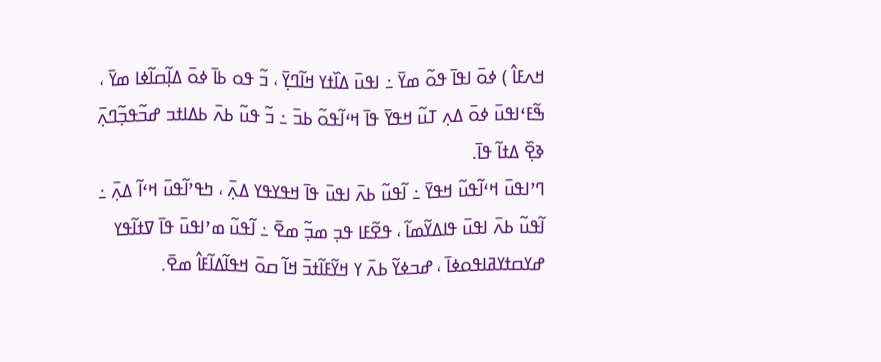ߞߍߓߊ߮ ) ߦߋ߫ ߊߟߊ߫ ߟߋ߬ ߘߌ߫ ߸ ߊߟߎ߫ ߡߊ߰ߙߌ ߞߊ߬ߣߌ߲߫ ، ߏ߬ ߟߋ ߕߊ߫ ߦߋ߫ ߡߊ߲߬ߛߊ߬ߦߊ ߘߌ߫ ، ߒ߬ߓߵߊߟߎ߫ ߦߋ߫ ߡߍ߲ ߠߎ߬ ߞߟߌ߫ ߟߊ߫ ߞߵߊ߬ߟߋ߬ ߕߏ߫ ߸ ߏ߬ ߟߎ߬ ߕߍ߫ ߕߡߊߙߏ ߝߏ߬ߟߏ߲߬ߣߍ߲߫ ߢߐ߲߰ ߡߙߊ߬ ߟߊ߫.
ߣߴߊߟߎ߫ ߞߵߊ߬ߟߎ߬ ߞߟߌ߫ ߸ ߊ߬ߟߎ߬ ߕߍ߫ ߊߟߎ߫ ߟߊ߫ ߞߟߌߟߌ ߡߍ߲߫ ، ߤߟߴߊ߬ߟߎ߫ ߞߵߊ߬ ߡߍ߲߫ ߸ ߊ߬ߟߎ߬ ߕߍ߫ ߊߟߎ߫ ߟߊߡߌ߬ߘߊ߬ ، ߟߐ߬ߓߊ ߟߏ߲ ߘߏ߲߬ ߘߐ߫ ߸ ߊ߬ߟߎ߬ ߘߴߊߟߎ߫ ߟߊ߫ ߜߙߊ߬ߟߌ ߝߌߛߙߌߥߊߟߋߦߊ߫ ، ߝߏߦߌ߬ ߕߍ߫ ߌ ߞߌ߬ߓߊ߬ߙߏ߫ ߞߊ߬ ߛߋ߫ ߞߟߊ߬ߡߊ߬ߓߊ߮ ߘߐ߫.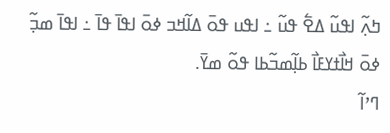ߤߍ߲߬ ߊߟߎ߬ ߡߐ߱ ߟߎ߬ ߸ ߊߟߎ ߟߋ߫ ߡߊ߬ߞߏ ߦߋ߫ ߊߟߊ߫ ߟߊ߫ ߸ ߊߟߊ߫ ߘߏ߲߬ ߦߋ߫ ߞߊ߯ߙߌߓߊ߯ ߕߊ߲߬ߘߏ߬ߕߊ ߟߋ߬ ߘߌ߫.
ߣߴߊ߬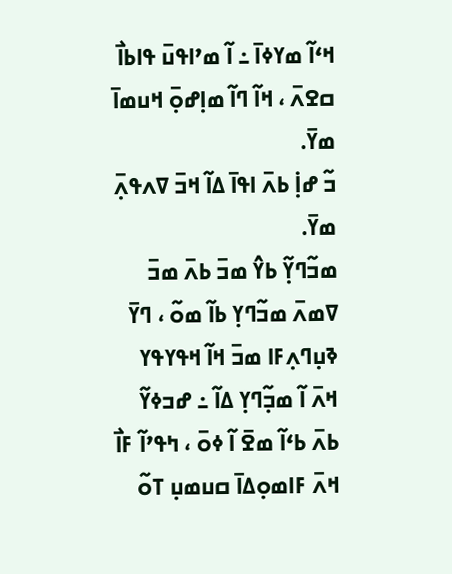ߞߵߊ߬ ߘߌߦߊ߫ ߸ ߊ߬ ߘߴߊߟߎ߫ ߟߊߕߊ߯ ߛߐߍ߫ ، ߞߊ߬ ߣߊ߬ ߘߊ߲ߝߋ߲߫ ߞߎߘߊ߫ ߘߌ߫.
ߏ߬ ߝߊ߲߭ ߕߍ߫ ߊߟߊ߫ ߡߊ߬ ߞߏ߫ ߜߍߟߍ߲߫ ߘߌ߫.
ߘߏ߬ߣߌ߲߬ ߕߌ߮ ߘߏ߫ ߕߍ߫ ߘߏ߫ ߜߘߍ߫ ߘߏ߬ߣߌ߲ ߕߊ߬ ߘߋ߬ ، ߣߌ߫ ߢߎ߲ߣߍ߲ߓߊ ߘߏ߫ ߞߊ߬ ߞߟߌߟߌ ߞߍ߫ ߊ߬ ߘߏ߲߬ߣߌ߲ ߡߊ߬ ߸ ߝߏߦߌ߬ ߕߍ߫ ߕߵߊ߬ ߘߐ߫ ߊ߬ ߦߋ߫ ، ߤߟߴߊ߬ ߓߊ߯ ߞߍ߫ ߓߊߘߋ߲ߡߊ߫ ߛߎߘߎ߲ ߠߋ߬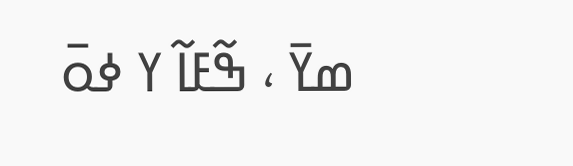ߘߌ߫ ، ߒ߬ߓߊ߬ ߌ ߦߋ߫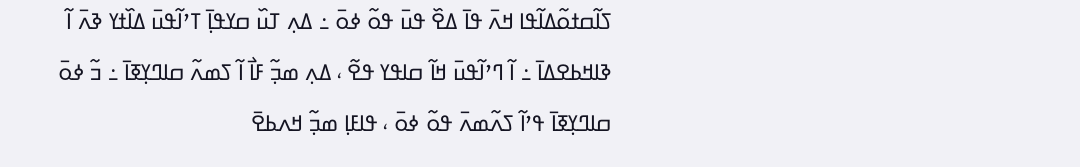ߖߊ߬ߛߙߋ߬ߡߊ߬ߟߊ ߞߍ߫ ߟߊ߫ ߡߐ߰ ߟߎ߫ ߟߋ߬ ߦߋ߫ ߸ ߡߍ߲ ߠߎ߰ ߛߌߟߊ߲߫ ߠߴߊ߬ߟߎ߫ ߡߊ߰ߙߌ ߢߍ߫ ߊ߬ ߢߊߞߕߐߡߊ߫ ߸ ߊ߬ ߣߴߊ߬ߟߎ߫ ߞߊ߬ ߛߊߟߌ ߟߐ߬ ، ߡߍ߲ ߘߏ߲߬ ߓߊ߯ ߊ߬ ߖߘߍ߬ ߛߊߣߌ߲ߧߊ߫ ߸ ߏ߬ ߦߋ߫ ߛߊߣߌ߲ߧߊ߫ ߟߴߊ߬ ߖߍ߬ߘߍ߫ ߟߋ߬ ߦߋ߫ ، ߟߊߓߊ߲ ߘߏ߲߬ ߞߍߕߐ߫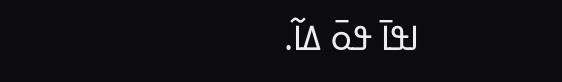ߊߟߊ߫ ߟߋ߫ ߡߊ߬.